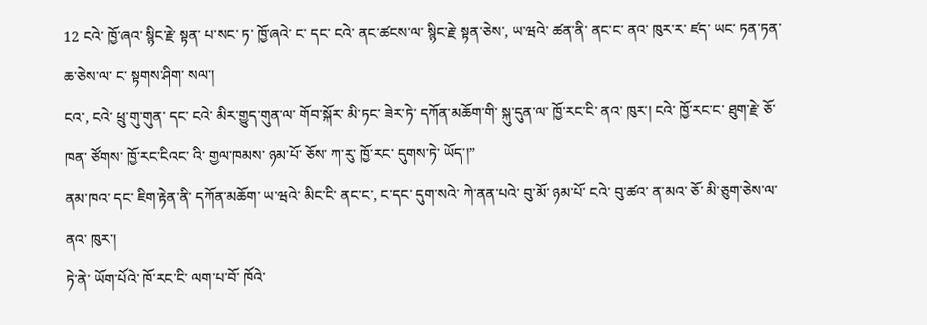12 ངའེ་ ཁྱོ་ཞའ་ སྙིང་རྗེ་ སྟན་ པ་སང་ ཏ་ ཁྱོ་ཞའེ་ ང་ དང་ ངའེ་ ནང་ཚངས་ལ་ སྙིང་རྗེ་ སྟན་ཅེས་, ཡ་ཝའེ་ ཚན་ནི་ ནང་ང་ ནའ་ ཁུར་ར་ ཛད་ ཡང་ ཏན་ཏན་ ཆ་ཅེས་ལ་ ང་ སྟགས་ཤིག་ སལ་།
ངའ་, ངའེ་ ཕྲུ་གུ་གུན་ དང་ ངའེ་ མིར་གྱུད་གུན་ལ་ གོབ་སྐོར་ མི་ཏང་ ཟེར་ཏེ་ དཀོན་མཆོག་གི་ སྐུ་དུན་ལ་ ཁྱོ་རང་ངི་ ནའ་ ཁུར་། ངའེ་ ཁྱོ་རང་ང་ ཐུག་རྗེ་ ཅོ་ཁན་ ཙོགས་ ཁྱོ་རང་ངིའང་ འི་ གྱལ་ཁམས་ ཉམ་པོ་ ཅོས་ ཀ་རུ་ ཁྱོ་རང་ དུགས་ཏེ་ ཡོད་།”
ནམ་ཁའ་ དང་ ཇིག་རྟེན་ནི་ དཀོན་མཆོག་ ཡ་ཝའེ་ མིང་ངི་ ནང་ང་, ང་དང་ དུག་སའེ་ ཀེ་ནན་པའེ་ བུ་མོ་ ཉམ་པོ་ ངའེ་ བུ་ཚའ་ ན་མའ་ ཅོ་ མི་ཅུག་ཅེས་ལ་ ནའ་ ཁུར་།
ཏེ་ནེ་ ཡོག་པོའེ་ ཁོ་རང་ངི་ ལག་པ་བོ་ ཁོའེ་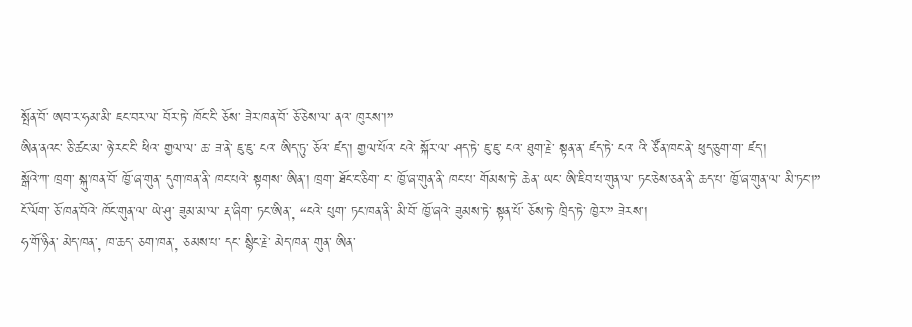སྤོན་བོ་ ཨབ་ར་ཧམ་མི་ ཇང་བར་ལ་ བོར་ཏེ་ ཁོང་ངི་ ཅོས་ ཟེར་ཁན་བོ་ ཅོ་ཅེས་ལ་ ནའ་ ཁུརས་།”
ཨིན་ནའང་ ཅི་ཚང་མ་ ཉེ་རང་ངི་ ཕིའ་ གྱལ་ལ་ ཆ་ ཟ་ནེ་ ཇུ་ཇུ་ ངའ་ ཨིད་ཏུ་ ཅོའ་ ཛད་། གྱལ་པོའ་ ངའེ་ སྐོར་ལ་ ཤད་ཏེ་ ཇུ་ཇུ་ ངའ་ ཐུག་རྗེ་ སྟན་ན་ ཛད་ཏེ་ ངའ་ འི་ ཙོན་ཁང་ནེ་ ཕུད་ཅུག་ག་ ཛད་།
སྒོའེ་ཀ་ ཁྲག་ སྐུ་ཁན་བོ་ ཁྱོ་ཞ་གུན་ དུག་ཁན་ནི་ ཁང་པའེ་ སྟགས་ ཨིན་། ཁྲག་ ཐོང་ང་ཅིག་ ང་ ཁྱོ་ཞ་གུན་ནི་ ཁང་པ་ གོམས་ཏེ་ ཆེན་ ཡང་ ཨི་ཇིབ་པ་གུན་ལ་ ཏང་ཅེས་ཅན་ནི་ ཆད་པ་ ཁྱོ་ཞ་གུན་ལ་ མི་ཏང་།”
ངོ་ལོག་ ཅོ་ཁན་བོའེ་ ཁོང་གུན་ལ་ ཡེ་ཤུ་ ཟུམ་མ་ལ་ རྡ་ཞིག་ ཏང་ཨིན་, “ངའེ་ པུག་ ཏང་ཁན་ནི་ མི་བོ་ ཁྱོ་ཞའེ་ ཟུམས་ཏེ་ སྟན་པོ་ ཅོས་ཏེ་ ཁྲིད་ཏེ་ ཁྱེར་” ཟེརས་།
ཧ་གོ་ཉིན་ མེད་ཁན་, ཁ་ཆད་ ཅག་ཁན་, ཅམས་པ་ དང་ སྙིང་རྗེ་ མེད་ཁན་ གུན་ ཨིན་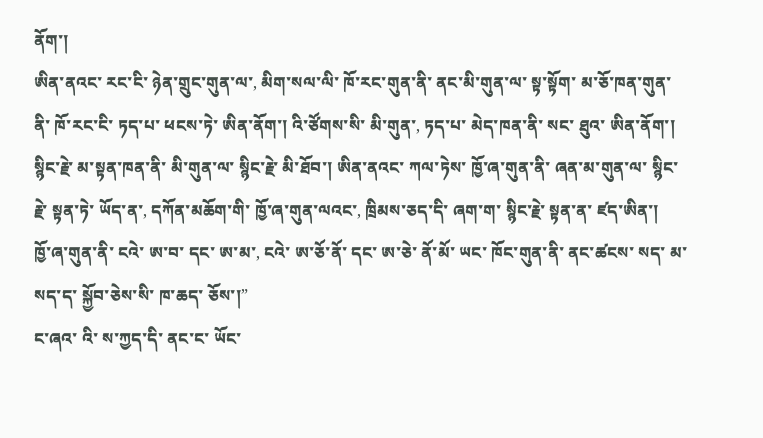ནོག་།
ཨིན་ནའང་ རང་ངི་ ཉེན་གྲུང་གུན་ལ་, མིག་སལ་ལི་ ཁོ་རང་གུན་ནི་ ནང་མི་གུན་ལ་ སྟ་སྟོག་ མ་ཅོ་ཁན་གུན་ནི་ ཁོ་རང་ངི་ ཏད་པ་ ཕངས་ཏེ་ ཨིན་ནོག་། འི་ཙོགས་སི་ མི་གུན་, ཏད་པ་ མེད་ཁན་ནི་ སང་ ཐུའ་ ཨིན་ནོག་།
སྙིང་རྗེ་ མ་སྟན་ཁན་ནི་ མི་གུན་ལ་ སྙིང་རྗེ་ མི་ཐོབ་། ཨིན་ནའང་ ཀལ་ཏེས་ ཁྱོ་ཞ་གུན་ནི་ ཞན་མ་གུན་ལ་ སྙིང་རྗེ་ སྟན་ཏེ་ ཡོད་ན་, དཀོན་མཆོག་གི་ ཁྱོ་ཞ་གུན་ལའང་, ཁྲིམས་ཅད་དི་ ཞག་ག་ སྙིང་རྗེ་ སྟན་ན་ ཛད་ཨིན་།
ཁྱོ་ཞ་གུན་ནི་ ངའེ་ ཨ་བ་ དང་ ཨ་མ་, ངའེ་ ཨ་ཅོ་ནོ་ དང་ ཨ་ཅེ་ ནོ་མོ་ ཡང་ ཁོང་གུན་ནི་ ནང་ཚངས་ སད་ མ་སད་ད་ སྐྱོབ་ཅེས་སི་ ཁ་ཆད་ ཅོས་།”
ང་ཞའ་ འི་ ས་ཀྱད་དི་ ནང་ང་ ཡོང་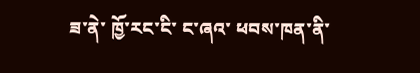ཟ་ནེ་ ཁྱོ་རང་ངི་ ང་ཞའ་ ཕབས་ཁན་ནི་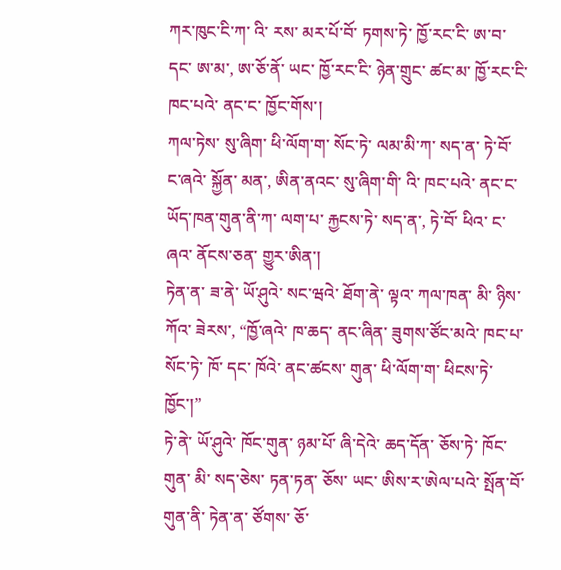ཀར་ཁུང་ངི་ཀ་ འི་ རས་ མར་པོ་བོ་ ཏགས་ཏེ་ ཁྱོ་རང་ངི་ ཨ་བ་ དང་ ཨ་མ་, ཨ་ཅོ་ནོ་ ཡང་ ཁྱོ་རང་ངི་ ཉེན་གྲུང་ ཚང་མ་ ཁྱོ་རང་ངི་ ཁང་པའེ་ ནང་ང་ ཁྱོང་གོས་།
ཀལ་ཏེས་ སུ་ཞིག་ ཕི་ལོག་ག་ སོང་ཏེ་ ལམ་མི་ཀ་ སད་ན་ ཏེ་བོ་ ང་ཞའེ་ སྐྱོན་ མན་, ཨིན་ནའང་ སུ་ཞིག་གི་ འི་ ཁང་པའེ་ ནང་ང་ ཡོད་ཁན་གུན་ནི་ཀ་ ལག་པ་ རྐྱངས་ཏེ་ སད་ན་, ཏེ་བོ་ ཕིའ་ ང་ཞའ་ ནོངས་ཅན་ གྱུར་ཨིན་།
ཏེན་ན་ ཟ་ནེ་ ཡོ་ཤུའེ་ སང་ཝའེ་ ཐོག་ནེ་ ལྟའ་ ཀལ་ཁན་ མི་ ཉིས་ཀོའ་ ཟེརས་, “ཁྱོ་ཞའེ་ ཁ་ཆད་ ནང་ཞིན་ ཟུགས་ཙོང་མའེ་ ཁང་པ་ སོང་ཏེ་ ཁོ་ དང་ ཁོའེ་ ནང་ཚངས་ གུན་ ཕི་ལོག་ག་ ཕིངས་ཏེ་ ཁྱོང་།”
ཏེ་ནེ་ ཡོ་ཤུའེ་ ཁོང་གུན་ ཉམ་པོ་ ཞི་དེའེ་ ཆད་དོན་ ཅོས་ཏེ་ ཁོང་གུན་ མི་ སད་ཅེས་ ཏན་ཏན་ ཅོས་ ཡང་ ཨིས་ར་ཨེལ་པའེ་ སྤོན་བོ་གུན་ནི་ ཏེན་ན་ ཙོགས་ ཅོ་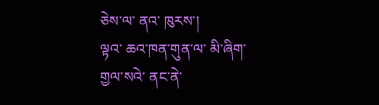ཅེས་ལ་ ནའ་ ཁུརས་།
ལྟའ་ ཆའ་ཁན་གུན་ལ་ མི་ཞིག་ གྱལ་སའེ་ ནང་ནེ་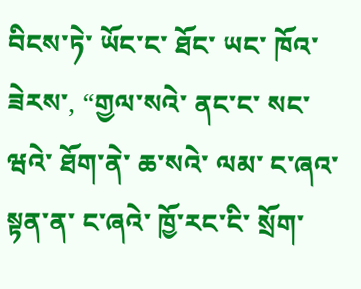བིངས་ཏེ་ ཡོང་ང་ ཐོང་ ཡང་ ཁོའ་ ཟེརས་, “གྱལ་སའེ་ ནང་ང་ སང་ཝའེ་ ཐོག་ནེ་ ཆ་སའེ་ ལམ་ ང་ཞའ་ སྟན་ན་ ང་ཞའེ་ ཁྱོ་རང་ངི་ སྲོག་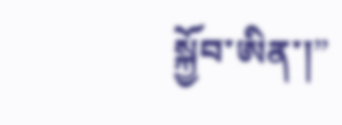སྐྱོབ་ཨིན་།”